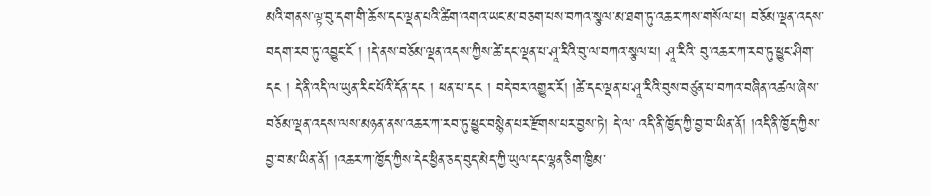མའི་གནས་ལྟ་བུ་དག་གི་ཆོས་དང་ལྡན་པའི་ཚིག་འགའ་ཡང་མ་བཅག་པས་བཀའ་སྩལ་མ་ཐག་ཏུ་འཆར་ཀས་གསོལ་པ། བཅོམ་ལྡན་འདས་བདག་རབ་ཏུ་འབྱུང་ངོ ། །དེ་ནས་བཅོམ་ལྡན་འདས་ཀྱིས་ཚེ་དང་ལྡན་པ་ཤཱ་རིའི་བུ་ལ་བཀའ་སྩལ་པ། ཤཱ་རིའི་ བུ་འཆར་ཀ་རབ་ཏུ་ཕྱུང་ཤིག་དང ། དེ་ནི་འདི་ལ་ཡུན་རིང་པོའི་དོན་དང ། ཕན་པ་དང ། བདེ་བར་འགྱུར་རོ། །ཚེ་དང་ལྡན་པ་ཤཱ་རིའི་བུས་བཙུན་པ་བཀའ་བཞིན་འཚལ་ཞེས་བཅོམ་ལྡན་འདས་ལས་མཉན་ནས་འཆར་ཀ་རབ་ཏུ་ཕྱུང་བསྙེན་པར་རྫོགས་པར་བྱས་ཏེ། དེ་ལ་ འདི་ནི་ཁྱོད་ཀྱི་བྱ་བ་ཡིན་ནོ། །འདི་ནི་ཁྱོད་ཀྱིས་བྱ་བ་མ་ཡིན་ནོ། །འཆར་ཀ་ཁྱོད་ཀྱིས་དེང་ཕྱིན་ཅད་བུད་མེད་ཀྱི་ཡུལ་དང་ལྷན་ཅིག་ཁྱིམ་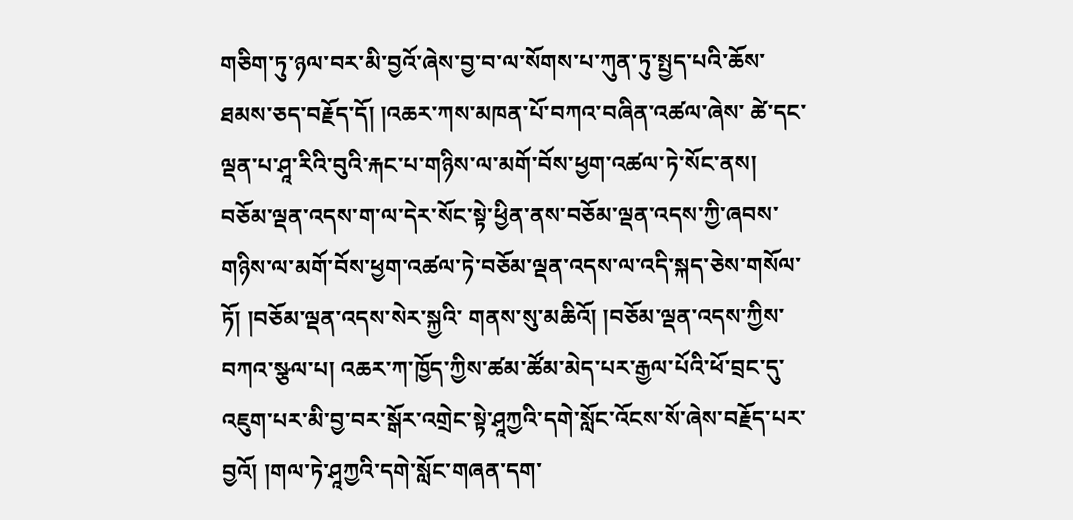གཅིག་ཏུ་ཉལ་བར་མི་བྱའོ་ཞེས་བྱ་བ་ལ་སོགས་པ་ཀུན་ཏུ་སྤྱད་པའི་ཆོས་ཐམས་ཅད་བརྗོད་དོ། །འཆར་ཀས་མཁན་པོ་བཀའ་བཞིན་འཚལ་ཞེས་ ཚེ་དང་ལྡན་པ་ཤཱ་རིའི་བུའི་རྐང་པ་གཉིས་ལ་མགོ་བོས་ཕྱག་འཚལ་ཏེ་སོང་ནས། བཅོམ་ལྡན་འདས་ག་ལ་དེར་སོང་སྟེ་ཕྱིན་ནས་བཅོམ་ལྡན་འདས་ཀྱི་ཞབས་གཉིས་ལ་མགོ་བོས་ཕྱག་འཚལ་ཏེ་བཅོམ་ལྡན་འདས་ལ་འདི་སྐད་ཅེས་གསོལ་ཏོ། །བཅོམ་ལྡན་འདས་སེར་སྐྱའི་ གནས་སུ་མཆིའོ། །བཅོམ་ལྡན་འདས་ཀྱིས་བཀའ་སྩལ་པ། འཆར་ཀ་ཁྱོད་ཀྱིས་ཚམ་ཚོམ་མེད་པར་རྒྱལ་པོའི་ཕོ་བྲང་དུ་འཇུག་པར་མི་བྱ་བར་སྒོར་འགྲེང་སྟེ་ཤཱཀྱའི་དགེ་སློང་འོངས་སོ་ཞེས་བརྗོད་པར་བྱའོ། །གལ་ཏེ་ཤཱཀྱའི་དགེ་སློང་གཞན་དག་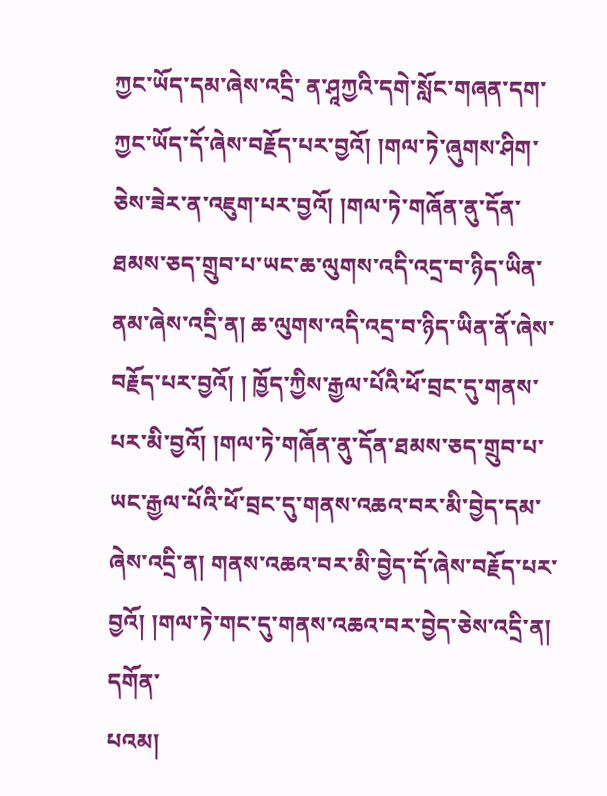ཀྱང་ཡོད་དམ་ཞེས་འདྲི་ ན་ཤཱཀྱའི་དགེ་སློང་གཞན་དག་ཀྱང་ཡོད་དོ་ཞེས་བརྗོད་པར་བྱའོ། །གལ་ཏེ་ཞུགས་ཤིག་ཅེས་ཟེར་ན་འཇུག་པར་བྱའོ། །གལ་ཏེ་གཞོན་ནུ་དོན་ཐམས་ཅད་གྲུབ་པ་ཡང་ཆ་ལུགས་འདི་འདྲ་བ་ཉིད་ཡིན་ནམ་ཞེས་འདྲི་ན། ཆ་ལུགས་འདི་འདྲ་བ་ཉིད་ཡིན་ནོ་ཞེས་བརྗོད་པར་བྱའོ། ། ཁྱོད་ཀྱིས་རྒྱལ་པོའི་ཕོ་བྲང་དུ་གནས་པར་མི་བྱའོ། །གལ་ཏེ་གཞོན་ནུ་དོན་ཐམས་ཅད་གྲུབ་པ་ཡང་རྒྱལ་པོའི་ཕོ་བྲང་དུ་གནས་འཆའ་བར་མི་བྱེད་དམ་ཞེས་འདྲི་ན། གནས་འཆའ་བར་མི་བྱེད་དོ་ཞེས་བརྗོད་པར་བྱའོ། །གལ་ཏེ་གང་དུ་གནས་འཆའ་བར་བྱེད་ཅེས་འདྲི་ན། དགོན་
པའམ།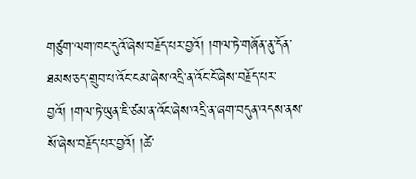གཙུག་ལག་ཁང་དུའོ་ཞེས་བརྗོད་པར་བྱའོ། །གལ་ཏེ་གཞོན་ནུ་དོན་ཐམས་ཅད་གྲུབ་པ་འོང་ངམ་ཞེས་འདྲི་ན་འོང་ངོ་ཞེས་བརྗོད་པར་བྱའོ། །གལ་ཏེ་ཡུན་ཇི་ཙམ་ན་འོང་ཞེས་འདྲི་ན་ཞག་བདུན་འདས་ནས་སོ་ཞེས་བརྗོད་པར་བྱའོ། །ཚེ་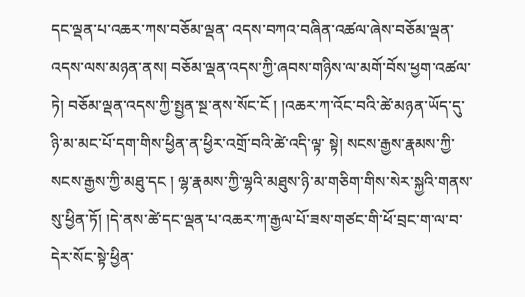དང་ལྡན་པ་འཆར་ཀས་བཅོམ་ལྡན་ འདས་བཀའ་བཞིན་འཚལ་ཞེས་བཅོམ་ལྡན་འདས་ལས་མཉན་ནས། བཅོམ་ལྡན་འདས་ཀྱི་ཞབས་གཉིས་ལ་མགོ་བོས་ཕྱག་འཚལ་ཏེ། བཅོམ་ལྡན་འདས་ཀྱི་སྤྱན་སྔ་ནས་སོང་ངོ ། །འཆར་ཀ་འོང་བའི་ཚེ་མཉན་ཡོད་དུ་ཉི་མ་མང་པོ་དག་གིས་ཕྱིན་ན་ཕྱིར་འགྲོ་བའི་ཚེ་འདི་ལྟ་ སྟེ། སངས་རྒྱས་རྣམས་ཀྱི་སངས་རྒྱས་ཀྱི་མཐུ་དང ། ལྷ་རྣམས་ཀྱི་ལྷའི་མཐུས་ཉི་མ་གཅིག་གིས་སེར་སྐྱའི་གནས་སུ་ཕྱིན་ཏོ། །དེ་ནས་ཚེ་དང་ལྡན་པ་འཆར་ཀ་རྒྱལ་པོ་ཟས་གཙང་གི་ཕོ་བྲང་ག་ལ་བ་དེར་སོང་སྟེ་ཕྱིན་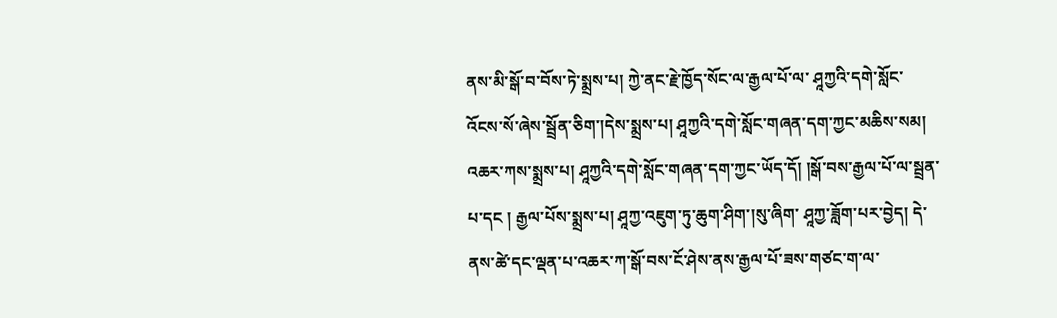ནས་མི་སྒོ་བ་བོས་ཏེ་སྨྲས་པ། ཀྱེ་ནང་རྗེ་ཁྱོད་སོང་ལ་རྒྱལ་པོ་ལ་ ཤཱཀྱའི་དགེ་སློང་འོངས་སོ་ཞེས་སྦྲོན་ཅིག་།དེས་སྨྲས་པ། ཤཱཀྱའི་དགེ་སློང་གཞན་དག་ཀྱང་མཆིས་སམ། འཆར་ཀས་སྨྲས་པ། ཤཱཀྱའི་དགེ་སློང་གཞན་དག་ཀྱང་ཡོད་དོ། །སྒོ་བས་རྒྱལ་པོ་ལ་སྦྲན་པ་དང ། རྒྱལ་པོས་སྨྲས་པ། ཤཱཀྱ་འཇུག་ཏུ་ཆུག་ཤིག་།སུ་ཞིག་ ཤཱཀྱ་ཟློག་པར་བྱེད། དེ་ནས་ཚེ་དང་ལྡན་པ་འཆར་ཀ་སྒོ་བས་ངོ་ཤེས་ནས་རྒྱལ་པོ་ཟས་གཙང་ག་ལ་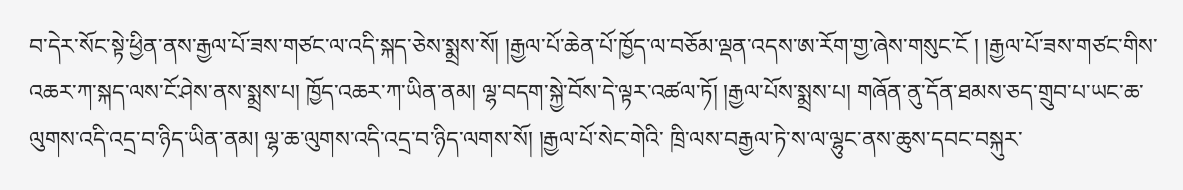བ་དེར་སོང་སྟེ་ཕྱིན་ནས་རྒྱལ་པོ་ཟས་གཙང་ལ་འདི་སྐད་ཅེས་སྨྲས་སོ། །རྒྱལ་པོ་ཆེན་པོ་ཁྱོད་ལ་བཅོམ་ལྡན་འདས་ཨ་རོག་གྱ་ཞེས་གསུང་ངོ ། །རྒྱལ་པོ་ཟས་གཙང་གིས་ འཆར་ཀ་སྐད་ལས་ངོ་ཤེས་ནས་སྨྲས་པ། ཁྱོད་འཆར་ཀ་ཡིན་ནམ། ལྷ་བདག་སྐྱེ་བོས་དེ་ལྟར་འཚལ་ཏོ། །རྒྱལ་པོས་སྨྲས་པ། གཞོན་ནུ་དོན་ཐམས་ཅད་གྲུབ་པ་ཡང་ཆ་ལུགས་འདི་འདྲ་བ་ཉིད་ཡིན་ནམ། ལྷ་ཆ་ལུགས་འདི་འདྲ་བ་ཉིད་ལགས་སོ། །རྒྱལ་པོ་སེང་གེའི་ ཁྲི་ལས་བརྒྱལ་ཏེ་ས་ལ་ལྷུང་ནས་ཆུས་དབང་བསྐུར་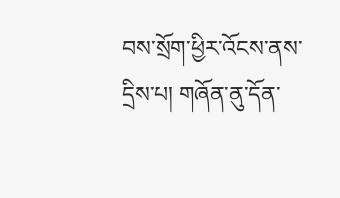བས་སྲོག་ཕྱིར་འོངས་ནས་དྲིས་པ། གཞོན་ནུ་དོན་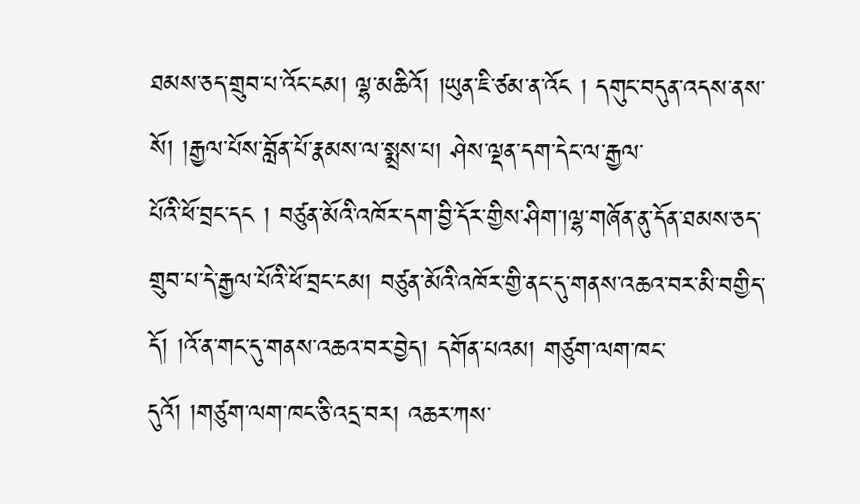ཐམས་ཅད་གྲུབ་པ་འོང་ངམ། ལྷ་མཆིའོ། །ཡུན་ཇི་ཙམ་ན་འོང ། དགུང་བདུན་འདས་ནས་སོ། །རྒྱལ་པོས་བློན་པོ་རྣམས་ལ་སྨྲས་པ། ཤེས་ལྡན་དག་དེང་ལ་རྒྱལ་
པོའི་ཕོ་བྲང་དང ། བཙུན་མོའི་འཁོར་དག་བྱི་དོར་གྱིས་ཤིག་།ལྷ་གཞོན་ནུ་དོན་ཐམས་ཅད་གྲུབ་པ་དེ་རྒྱལ་པོའི་ཕོ་བྲང་ངམ། བཙུན་མོའི་འཁོར་གྱི་ནང་དུ་གནས་འཆའ་བར་མི་བགྱིད་དོ། །འོ་ན་གང་དུ་གནས་འཆའ་བར་བྱེད། དགོན་པའམ། གཙུག་ལག་ཁང་ དུའོ། །གཙུག་ལག་ཁང་ཅི་འདྲ་བར། འཆར་ཀས་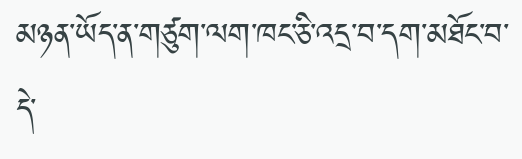མཉན་ཡོད་ན་གཙུག་ལག་ཁང་ཅི་འདྲ་བ་དག་མཐོང་བ་དེ་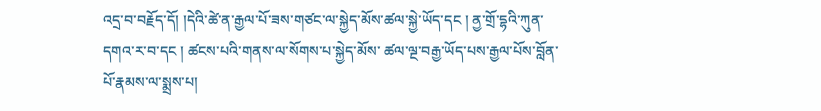འདྲ་བ་བརྗོད་དོ། །དེའི་ཚེ་ན་རྒྱལ་པོ་ཟས་གཙང་ལ་སྐྱེད་མོས་ཚལ་སྐྱེ་ཡོད་དང ། ནྱ་གྲོ་དྷའི་ཀུན་དགའ་ར་བ་དང ། ཚངས་པའི་གནས་ལ་སོགས་པ་སྐྱེད་མོས་ ཚལ་ལྔ་བརྒྱ་ཡོད་པས་རྒྱལ་པོས་བློན་པོ་རྣམས་ལ་སྨྲས་པ།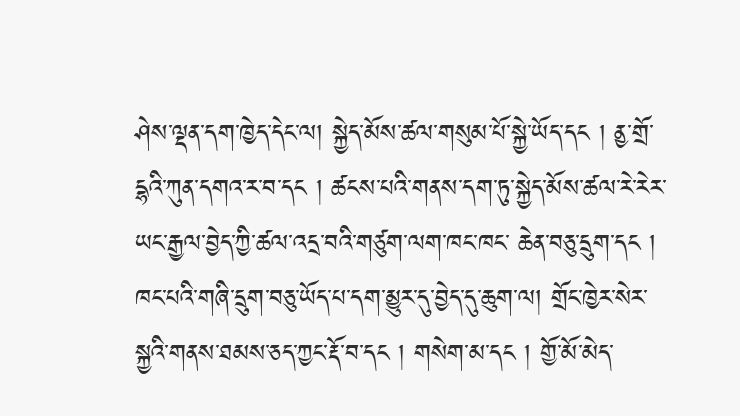ཤེས་ལྡན་དག་ཁྱེད་དེང་ལ། སྐྱེད་མོས་ཚལ་གསུམ་པོ་སྐྱེ་ཡོད་དང ། ནྱ་གྲོ་དྷའི་ཀུན་དགའ་ར་བ་དང ། ཚངས་པའི་གནས་དག་ཏུ་སྐྱེད་མོས་ཚལ་རེ་རེར་ཡང་རྒྱལ་བྱེད་ཀྱི་ཚལ་འདྲ་བའི་གཙུག་ལག་ཁང་ཁང་ ཆེན་བཅུ་དྲུག་དང ། ཁང་པའི་གཞི་དྲུག་བཅུ་ཡོད་པ་དག་མྱུར་དུ་བྱེད་དུ་ཆུག་ལ། གྲོང་ཁྱེར་སེར་སྐྱའི་གནས་ཐམས་ཅད་ཀྱང་རྡོ་བ་དང ། གསེག་མ་དང ། གྱོ་མོ་མེད་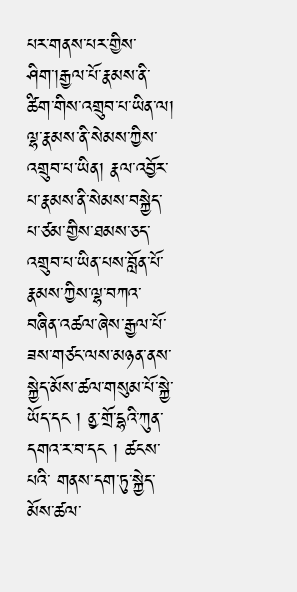པར་གནས་པར་གྱིས་ཤིག་།རྒྱལ་པོ་རྣམས་ནི་ཚིག་གིས་འགྲུབ་པ་ཡིན་ལ། ལྷ་རྣམས་ནི་སེམས་ཀྱིས་ འགྲུབ་པ་ཡིན། རྣལ་འབྱོར་པ་རྣམས་ནི་སེམས་བསྐྱེད་པ་ཙམ་གྱིས་ཐམས་ཅད་འགྲུབ་པ་ཡིན་པས་བློན་པོ་རྣམས་ཀྱིས་ལྷ་བཀའ་བཞིན་འཚལ་ཞེས་རྒྱལ་པོ་ཟས་གཙང་ལས་མཉན་ནས་སྐྱེད་མོས་ཚལ་གསུམ་པོ་སྐྱེ་ཡོད་དང ། ནྱ་གྲོ་དྷའི་ཀུན་དགའ་ར་བ་དང ། ཚངས་པའི་ གནས་དག་ཏུ་སྐྱེད་མོས་ཚལ་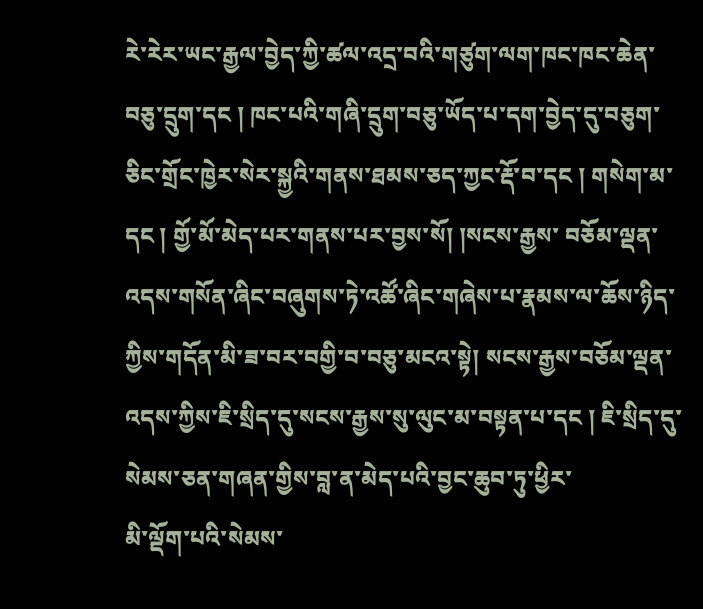རེ་རེར་ཡང་རྒྱལ་བྱེད་ཀྱི་ཚལ་འདྲ་བའི་གཙུག་ལག་ཁང་ཁང་ཆེན་བཅུ་དྲུག་དང ། ཁང་པའི་གཞི་དྲུག་བཅུ་ཡོད་པ་དག་བྱེད་དུ་བཅུག་ཅིང་གྲོང་ཁྱེར་སེར་སྐྱའི་གནས་ཐམས་ཅད་ཀྱང་རྡོ་བ་དང ། གསེག་མ་དང ། གྱོ་མོ་མེད་པར་གནས་པར་བྱས་སོ། །སངས་རྒྱས་ བཅོམ་ལྡན་འདས་གསོན་ཞིང་བཞུགས་ཏེ་འཚོ་ཞིང་གཞེས་པ་རྣམས་ལ་ཆོས་ཉིད་ཀྱིས་གདོན་མི་ཟ་བར་བགྱི་བ་བཅུ་མངའ་སྟེ། སངས་རྒྱས་བཅོམ་ལྡན་འདས་ཀྱིས་ཇི་སྲིད་དུ་སངས་རྒྱས་སུ་ལུང་མ་བསྟན་པ་དང ། ཇི་སྲིད་དུ་སེམས་ཅན་གཞན་གྱིས་བླ་ན་མེད་པའི་བྱང་ཆུབ་ཏུ་ཕྱིར་
མི་ལྡོག་པའི་སེམས་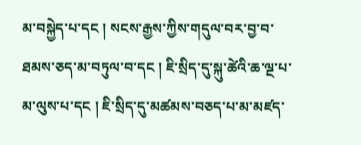མ་བསྐྱེད་པ་དང ། སངས་རྒྱས་ཀྱིས་གདུལ་བར་བྱ་བ་ཐམས་ཅད་མ་བཏུལ་བ་དང ། ཇི་སྲིད་དུ་སྐུ་ཚེའི་ཆ་ལྔ་པ་མ་ལུས་པ་དང ། ཇི་སྲིད་དུ་མཚམས་བཅད་པ་མ་མཛད་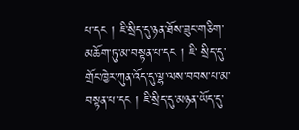པ་དང ། ཇི་སྲིད་དུ་ཉན་ཐོས་ཟུང་གཅིག་མཆོག་ཏུ་མ་བསྟན་པ་དང ། ཇི་ སྲིད་དུ་གྲོང་ཁྱེར་ཀུན་འོད་དུ་ལྷ་ལས་བབས་པ་མ་བསྟན་པ་དང ། ཇི་སྲིད་དུ་མཉན་ཡོད་དུ་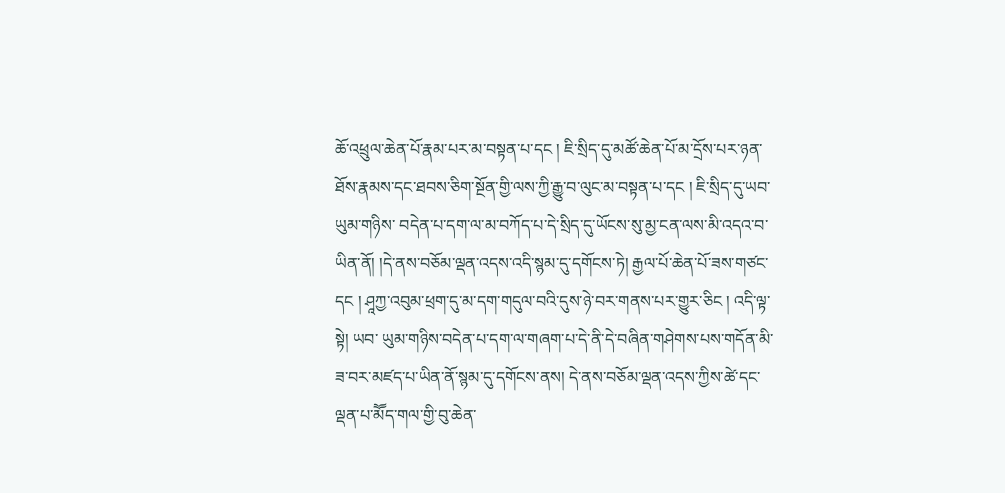ཆོ་འཕྲུལ་ཆེན་པོ་རྣམ་པར་མ་བསྟན་པ་དང ། ཇི་སྲིད་དུ་མཚོ་ཆེན་པོ་མ་དྲོས་པར་ཉན་ཐོས་རྣམས་དང་ཐབས་ཅིག་སྔོན་གྱི་ལས་ཀྱི་རྒྱུ་བ་ལུང་མ་བསྟན་པ་དང ། ཇི་སྲིད་དུ་ཡབ་ཡུམ་གཉིས་ བདེན་པ་དག་ལ་མ་བཀོད་པ་དེ་སྲིད་དུ་ཡོངས་སུ་མྱ་ངན་ལས་མི་འདའ་བ་ཡིན་ནོ། །དེ་ནས་བཅོམ་ལྡན་འདས་འདི་སྙམ་དུ་དགོངས་ཏེ། རྒྱལ་པོ་ཆེན་པོ་ཟས་གཙང་དང ། ཤཱཀྱ་འབུམ་ཕྲག་དུ་མ་དག་གདུལ་བའི་དུས་ཉེ་བར་གནས་པར་གྱུར་ཅིང ། འདི་ལྟ་སྟེ། ཡབ་ ཡུམ་གཉིས་བདེན་པ་དག་ལ་གཞག་པ་དེ་ནི་དེ་བཞིན་གཤེགས་པས་གདོན་མི་ཟ་བར་མཛད་པ་ཡིན་ནོ་སྙམ་དུ་དགོངས་ནས། དེ་ནས་བཅོམ་ལྡན་འདས་ཀྱིས་ཚེ་དང་ལྡན་པ་མཽད་གལ་གྱི་བུ་ཆེན་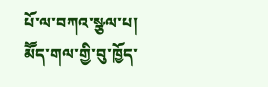པོ་ལ་བཀའ་སྩལ་པ། མཽད་གལ་གྱི་བུ་ཁྱོད་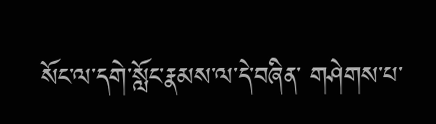སོང་ལ་དགེ་སློང་རྣམས་ལ་དེ་བཞིན་ གཤེགས་པ་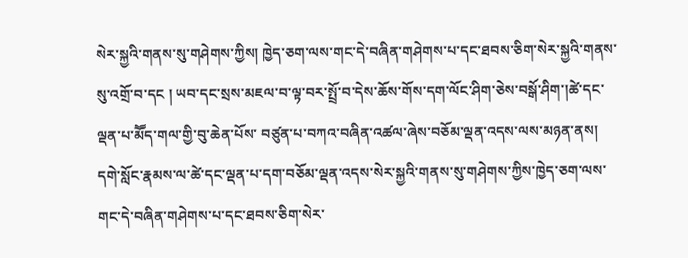སེར་སྐྱའི་གནས་སུ་གཤེགས་ཀྱིས། ཁྱེད་ཅག་ལས་གང་དེ་བཞིན་གཤེགས་པ་དང་ཐབས་ཅིག་སེར་སྐྱའི་གནས་སུ་འགྲོ་བ་དང ། ཡབ་དང་སྲས་མཇལ་བ་ལྟ་བར་སྤྲོ་བ་དེས་ཆོས་གོས་དག་ལོང་ཤིག་ཅེས་བསྒོ་ཤིག་།ཚེ་དང་ལྡན་པ་མཽད་གལ་གྱི་བུ་ཆེན་པོས་ བཙུན་པ་བཀའ་བཞིན་འཚལ་ཞེས་བཅོམ་ལྡན་འདས་ལས་མཉན་ནས། དགེ་སློང་རྣམས་ལ་ཚེ་དང་ལྡན་པ་དག་བཅོམ་ལྡན་འདས་སེར་སྐྱའི་གནས་སུ་གཤེགས་ཀྱིས་ཁྱེད་ཅག་ལས་གང་དེ་བཞིན་གཤེགས་པ་དང་ཐབས་ཅིག་སེར་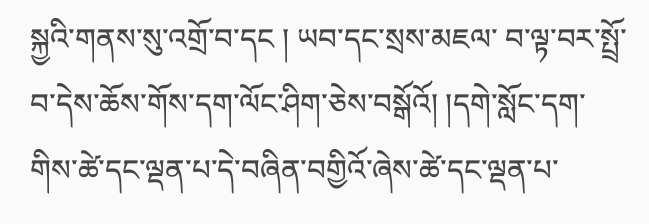སྐྱའི་གནས་སུ་འགྲོ་བ་དང ། ཡབ་དང་སྲས་མཇལ་ བ་ལྟ་བར་སྤྲོ་བ་དེས་ཆོས་གོས་དག་ལོང་ཤིག་ཅེས་བསྒོའོ། །དགེ་སློང་དག་གིས་ཚེ་དང་ལྡན་པ་དེ་བཞིན་བགྱིའོ་ཞེས་ཚེ་དང་ལྡན་པ་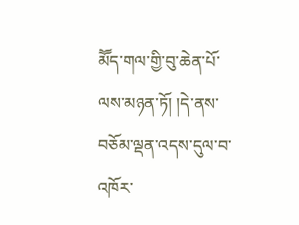མཽད་གལ་གྱི་བུ་ཆེན་པོ་ལས་མཉན་ཏོ། །དེ་ནས་བཅོམ་ལྡན་འདས་དུལ་བ་འཁོར་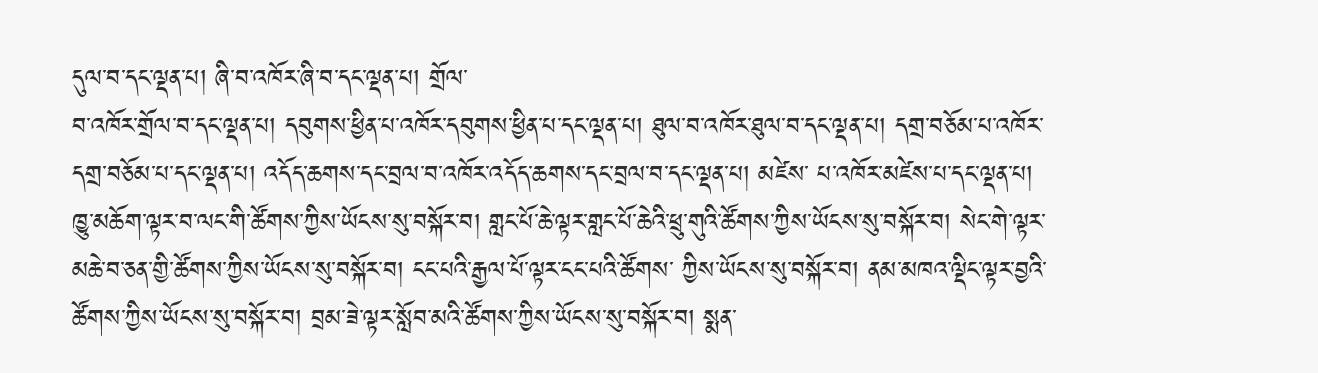དུལ་བ་དང་ལྡན་པ། ཞི་བ་འཁོར་ཞི་བ་དང་ལྡན་པ། གྲོལ་
བ་འཁོར་གྲོལ་བ་དང་ལྡན་པ། དབུགས་ཕྱིན་པ་འཁོར་དབུགས་ཕྱིན་པ་དང་ལྡན་པ། ཐུལ་བ་འཁོར་ཐུལ་བ་དང་ལྡན་པ། དགྲ་བཅོམ་པ་འཁོར་དགྲ་བཅོམ་པ་དང་ལྡན་པ། འདོད་ཆགས་དང་བྲལ་བ་འཁོར་འདོད་ཆགས་དང་བྲལ་བ་དང་ལྡན་པ། མཛེས་ པ་འཁོར་མཛེས་པ་དང་ལྡན་པ། ཁྱུ་མཆོག་ལྟར་བ་ལང་གི་ཚོགས་ཀྱིས་ཡོངས་སུ་བསྐོར་བ། གླང་པོ་ཆེ་ལྟར་གླང་པོ་ཆེའི་ཕྲུ་གུའི་ཚོགས་ཀྱིས་ཡོངས་སུ་བསྐོར་བ། སེང་གེ་ལྟར་མཆེ་བ་ཅན་གྱི་ཚོགས་ཀྱིས་ཡོངས་སུ་བསྐོར་བ། ངང་པའི་རྒྱལ་པོ་ལྟར་ངང་པའི་ཚོགས་ ཀྱིས་ཡོངས་སུ་བསྐོར་བ། ནམ་མཁའ་ལྡིང་ལྟར་བྱའི་ཚོགས་ཀྱིས་ཡོངས་སུ་བསྐོར་བ། བྲམ་ཟེ་ལྟར་སློབ་མའི་ཚོགས་ཀྱིས་ཡོངས་སུ་བསྐོར་བ། སྨན་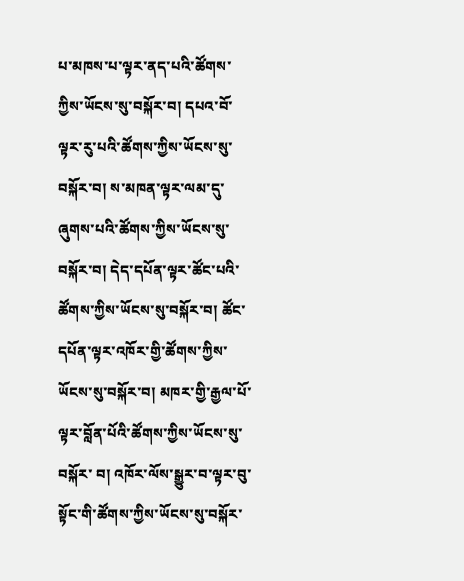པ་མཁས་པ་ལྟར་ནད་པའི་ཚོགས་ཀྱིས་ཡོངས་སུ་བསྐོར་བ། དཔའ་བོ་ལྟར་རུ་པའི་ཚོགས་ཀྱིས་ཡོངས་སུ་ བསྐོར་བ། ས་མཁན་ལྟར་ལམ་དུ་ཞུགས་པའི་ཚོགས་ཀྱིས་ཡོངས་སུ་བསྐོར་བ། དེད་དཔོན་ལྟར་ཚོང་པའི་ཚོགས་ཀྱིས་ཡོངས་སུ་བསྐོར་བ། ཚོང་དཔོན་ལྟར་འཁོར་གྱི་ཚོགས་ཀྱིས་ཡོངས་སུ་བསྐོར་བ། མཁར་གྱི་རྒྱལ་པོ་ལྟར་བློན་པོའི་ཚོགས་ཀྱིས་ཡོངས་སུ་བསྐོར་ བ། འཁོར་ལོས་སྒྱུར་བ་ལྟར་བུ་སྟོང་གི་ཚོགས་ཀྱིས་ཡོངས་སུ་བསྐོར་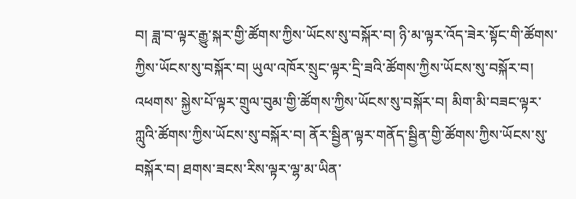བ། ཟླ་བ་ལྟར་རྒྱུ་སྐར་གྱི་ཚོགས་ཀྱིས་ཡོངས་སུ་བསྐོར་བ། ཉི་མ་ལྟར་འོད་ཟེར་སྟོང་གི་ཚོགས་ཀྱིས་ཡོངས་སུ་བསྐོར་བ། ཡུལ་འཁོར་སྲུང་ལྟར་དྲི་ཟའི་ཚོགས་ཀྱིས་ཡོངས་སུ་བསྐོར་བ། འཕགས་ སྐྱེས་པོ་ལྟར་གྲུལ་བུམ་གྱི་ཚོགས་ཀྱིས་ཡོངས་སུ་བསྐོར་བ། མིག་མི་བཟང་ལྟར་ཀླུའི་ཚོགས་ཀྱིས་ཡོངས་སུ་བསྐོར་བ། ནོར་སྦྱིན་ལྟར་གནོད་སྦྱིན་གྱི་ཚོགས་ཀྱིས་ཡོངས་སུ་བསྐོར་བ། ཐགས་ཟངས་རིས་ལྟར་ལྷ་མ་ཡིན་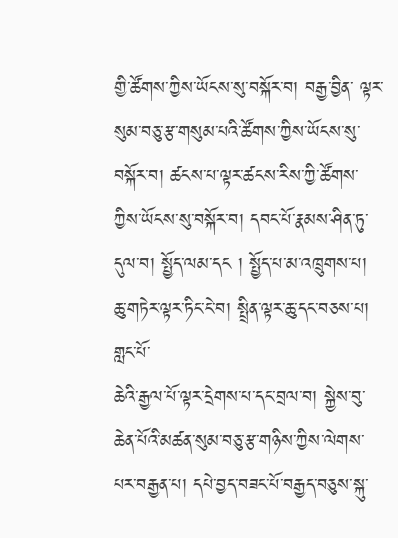གྱི་ཚོགས་ཀྱིས་ཡོངས་སུ་བསྐོར་བ། བརྒྱ་བྱིན་ ལྟར་སུམ་བཅུ་རྩ་གསུམ་པའི་ཚོགས་ཀྱིས་ཡོངས་སུ་བསྐོར་བ། ཚངས་པ་ལྟར་ཚངས་རིས་ཀྱི་ཚོགས་ཀྱིས་ཡོངས་སུ་བསྐོར་བ། དབང་པོ་རྣམས་ཤིན་ཏུ་དུལ་བ། སྤྱོད་ལམ་དང ། སྤྱོད་པ་མ་འཁྲུགས་པ། ཆུ་གཏེར་ལྟར་ཏིང་ངེ་བ། སྤྲིན་ལྟར་ཆུ་དང་བཅས་པ། གླང་པོ་
ཆེའི་རྒྱལ་པོ་ལྟར་དྲེགས་པ་དང་བྲལ་བ། སྐྱེས་བུ་ཆེན་པོའི་མཚན་སུམ་བཅུ་རྩ་གཉིས་ཀྱིས་ལེགས་པར་བརྒྱན་པ། དཔེ་བྱད་བཟང་པོ་བརྒྱད་བཅུས་སྐུ་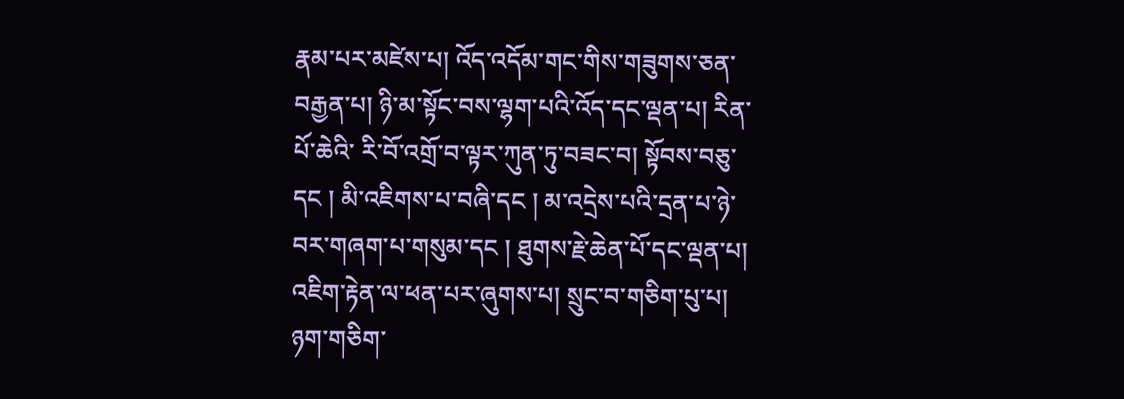རྣམ་པར་མཛེས་པ། འོད་འདོམ་གང་གིས་གཟུགས་ཅན་བརྒྱན་པ། ཉི་མ་སྟོང་བས་ལྷག་པའི་འོད་དང་ལྡན་པ། རིན་པོ་ཆེའི་ རི་བོ་འགྲོ་བ་ལྟར་ཀུན་ཏུ་བཟང་བ། སྟོབས་བཅུ་དང ། མི་འཇིགས་པ་བཞི་དང ། མ་འདྲེས་པའི་དྲན་པ་ཉེ་བར་གཞག་པ་གསུམ་དང ། ཐུགས་རྗེ་ཆེན་པོ་དང་ལྡན་པ། འཇིག་རྟེན་ལ་ཕན་པར་ཞུགས་པ། སྲུང་བ་གཅིག་པུ་པ། ཉག་གཅིག་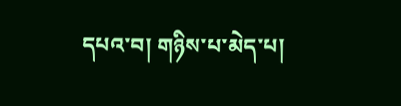དཔའ་བ། གཉིས་པ་མེད་པ།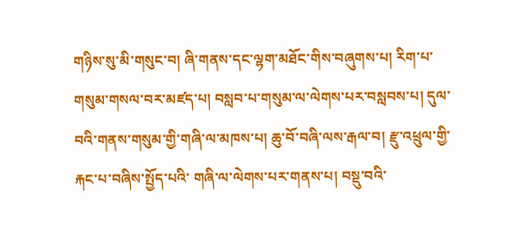གཉིས་སུ་མི་གསུང་བ། ཞི་གནས་དང་ལྷག་མཐོང་གིས་བཞུགས་པ། རིག་པ་གསུམ་གསལ་བར་མཛད་པ། བསླབ་པ་གསུམ་ལ་ལེགས་པར་བསླབས་པ། དུལ་བའི་གནས་གསུམ་གྱི་གཞི་ལ་མཁས་པ། ཆུ་བོ་བཞི་ལས་རྒལ་བ། རྫུ་འཕྲུལ་གྱི་རྐང་པ་བཞིས་སྤྱོད་པའི་ གཞི་ལ་ལེགས་པར་གནས་པ། བསྡུ་བའི་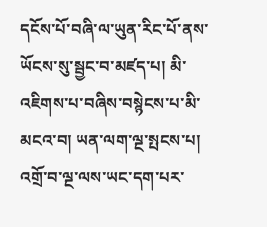དངོས་པོ་བཞི་ལ་ཡུན་རིང་པོ་ནས་ཡོངས་སུ་སྦྱང་བ་མཛད་པ། མི་འཇིགས་པ་བཞིས་བསྙེངས་པ་མི་མངའ་བ། ཡན་ལག་ལྔ་སྤངས་པ། འགྲོ་བ་ལྔ་ལས་ཡང་དག་པར་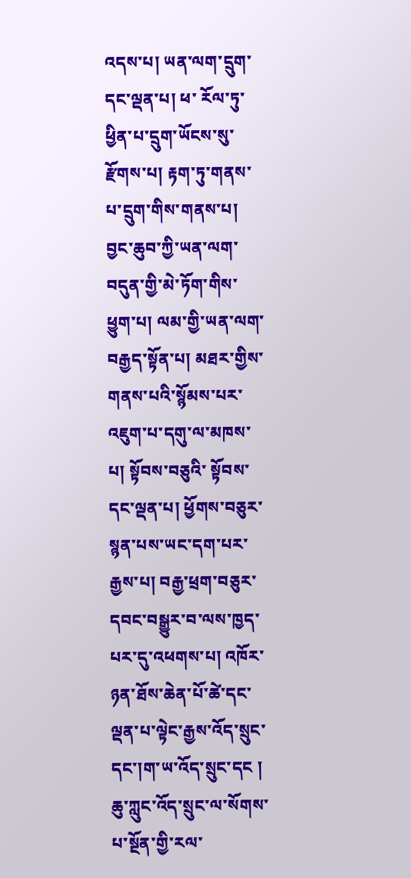འདས་པ། ཡན་ལག་དྲུག་དང་ལྡན་པ། ཕ་ རོལ་ཏུ་ཕྱིན་པ་དྲུག་ཡོངས་སུ་རྫོགས་པ། རྟག་ཏུ་གནས་པ་དྲུག་གིས་གནས་པ། བྱང་ཆུབ་ཀྱི་ཡན་ལག་བདུན་གྱི་མེ་ཏོག་གིས་ཕྱུག་པ། ལམ་གྱི་ཡན་ལག་བརྒྱད་སྟོན་པ། མཐར་གྱིས་གནས་པའི་སྙོམས་པར་འཇུག་པ་དགུ་ལ་མཁས་པ། སྟོབས་བཅུའི་ སྟོབས་དང་ལྡན་པ། ཕྱོགས་བཅུར་སྙན་པས་ཡང་དག་པར་རྒྱས་པ། བརྒྱ་ཕྲག་བཅུར་དབང་བསྒྱུར་བ་ལས་ཁྱད་པར་དུ་འཕགས་པ། འཁོར་ཉན་ཐོས་ཆེན་པོ་ཚེ་དང་ལྡན་པ་ལྟེང་རྒྱས་འོད་སྲུང་དང་།ག་ཡ་འོད་སྲུང་དང ། ཆུ་ཀླུང་འོད་སྲུང་ལ་སོགས་པ་སྔོན་གྱི་རལ་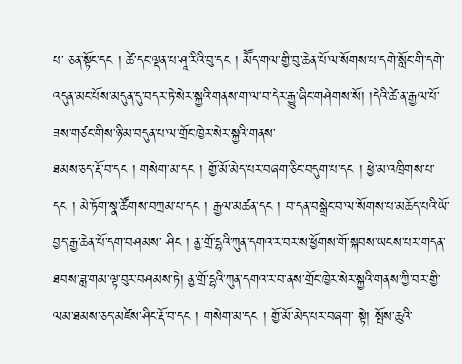པ་ ཅན་སྟོང་དང ། ཚེ་དང་ལྡན་པ་ཤཱ་རིའི་བུ་དང ། མཽད་གལ་གྱི་བུ་ཆེན་པོ་ལ་སོགས་པ་དགེ་སློང་གི་དགེ་འདུན་མང་པོས་མདུན་དུ་བདར་ཏེ་སེར་སྐྱའི་གནས་ག་ལ་བ་དེར་རྒྱུ་ཞིང་གཤེགས་སོ། །དེའི་ཚེ་ན་རྒྱལ་པོ་ཟས་གཙང་གིས་ཉི་མ་བདུན་པ་ལ་གྲོང་ཁྱེར་སེར་སྐྱའི་གནས་
ཐམས་ཅད་རྡོ་བ་དང ། གསེག་མ་དང ། གྱོ་མོ་མེད་པར་བཞག་ཅིང་བདུག་པ་དང ། ཕྱེ་མ་འཁྲིགས་པ་དང ། མེ་ཏོག་སྣ་ཚོགས་བཀྲམ་པ་དང ། རྒྱལ་མཚན་དང ། བ་དན་བསྒྲེང་བ་ལ་སོགས་པ་མཆོད་པའི་ཡོ་བྱད་རྒྱ་ཆེན་པོ་དག་བཤམས་ ཤིང ། ནྱ་གྲོ་དྷའི་ཀུན་དགའ་ར་བར་ས་ཕྱོགས་གོ་སྐབས་ཡངས་པར་གདན་ཐབས་ཟླ་གམ་ལྟ་བུར་བཤམས་ཏེ། ནྱ་གྲོ་དྷའི་ཀུན་དགའ་ར་བ་ནས་གྲོང་ཁྱེར་སེར་སྐྱའི་གནས་ཀྱི་བར་གྱི་ལམ་ཐམས་ཅད་མཛེས་ཤིང་རྡོ་བ་དང ། གསེག་མ་དང ། གྱོ་མོ་མེད་པར་བཞག་ སྟེ། སྤོས་ཆུའི་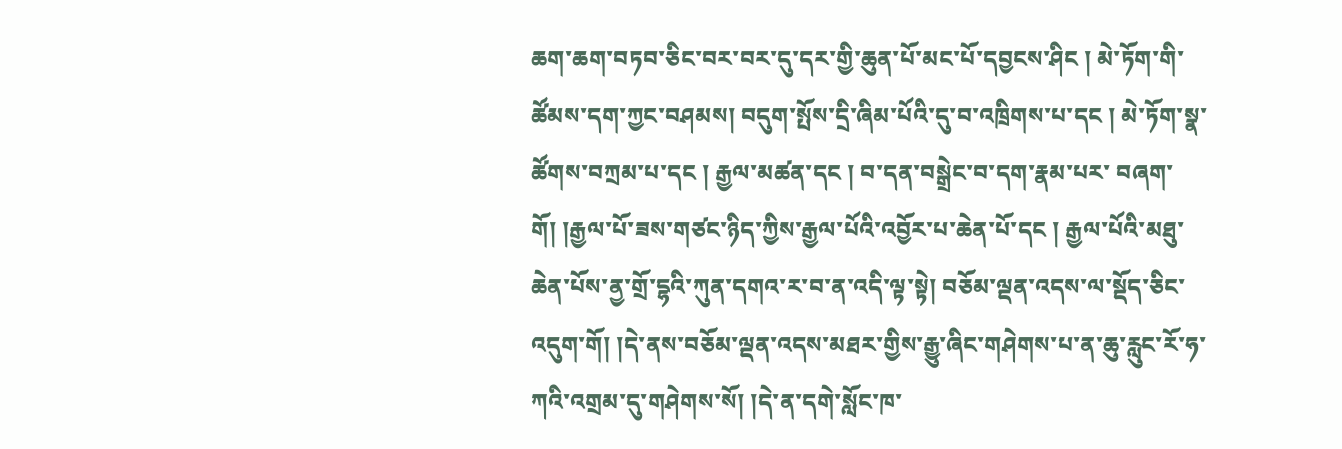ཆག་ཆག་བཏབ་ཅིང་བར་བར་དུ་དར་གྱི་ཆུན་པོ་མང་པོ་དབྱངས་ཤིང ། མེ་ཏོག་གི་ཚོམས་དག་ཀྱང་བཤམས། བདུག་སྤོས་དྲི་ཞིམ་པོའི་དུ་བ་འཁྲིགས་པ་དང ། མེ་ཏོག་སྣ་ཚོགས་བཀྲམ་པ་དང ། རྒྱལ་མཚན་དང ། བ་དན་བསྒྲེང་བ་དག་རྣམ་པར་ བཞག་གོ། །རྒྱལ་པོ་ཟས་གཙང་ཉིད་ཀྱིས་རྒྱལ་པོའི་འབྱོར་པ་ཆེན་པོ་དང ། རྒྱལ་པོའི་མཐུ་ཆེན་པོས་ནྱ་གྲོ་དྷའི་ཀུན་དགའ་ར་བ་ན་འདི་ལྟ་སྟེ། བཅོམ་ལྡན་འདས་ལ་སྡོད་ཅིང་འདུག་གོ། །དེ་ནས་བཅོམ་ལྡན་འདས་མཐར་གྱིས་རྒྱུ་ཞིང་གཤེགས་པ་ན་ཆུ་རླུང་རོ་ཧ་ ཀའི་འགྲམ་དུ་གཤེགས་སོ། །དེ་ན་དགེ་སློང་ཁ་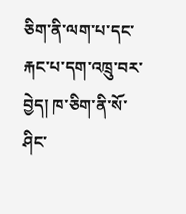ཅིག་ནི་ལག་པ་དང་རྐང་པ་དག་འཁྲུ་བར་བྱེད། ཁ་ཅིག་ནི་སོ་ཤིང་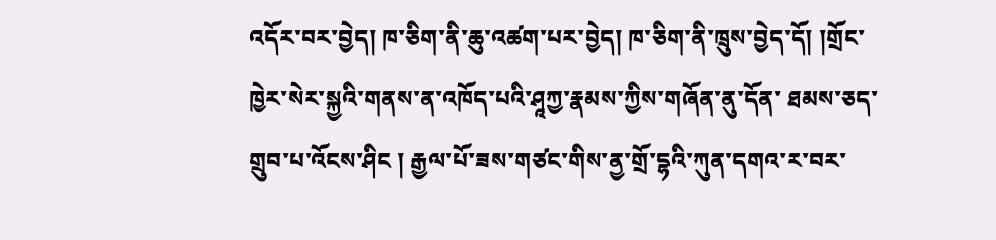འདོར་བར་བྱེད། ཁ་ཅིག་ནི་ཆུ་འཚག་པར་བྱེད། ཁ་ཅིག་ནི་ཁྲུས་བྱེད་དོ། །གྲོང་ཁྱེར་སེར་སྐྱའི་གནས་ན་འཁོད་པའི་ཤཱཀྱ་རྣམས་ཀྱིས་གཞོན་ནུ་དོན་ ཐམས་ཅད་གྲུབ་པ་འོངས་ཤིང ། རྒྱལ་པོ་ཟས་གཙང་གིས་ནྱ་གྲོ་དྷའི་ཀུན་དགའ་ར་བར་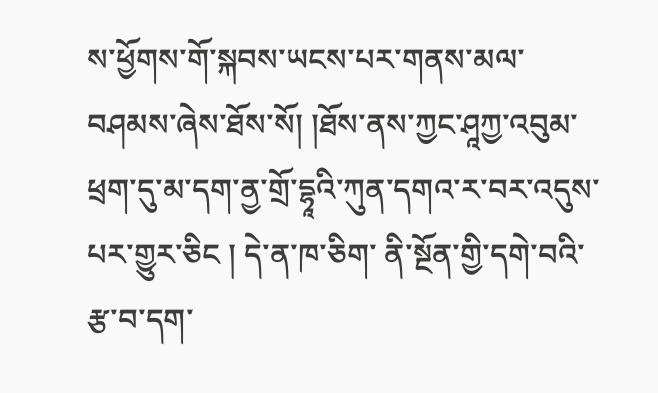ས་ཕྱོགས་གོ་སྐབས་ཡངས་པར་གནས་མལ་བཤམས་ཞེས་ཐོས་སོ། །ཐོས་ནས་ཀྱང་ཤཱཀྱ་འབུམ་ཕྲག་དུ་མ་དག་ནྱ་གྲོ་དྷཱའི་ཀུན་དགའ་ར་བར་འདུས་པར་གྱུར་ཅིང ། དེ་ན་ཁ་ཅིག་ ནི་སྔོན་གྱི་དགེ་བའི་རྩ་བ་དག་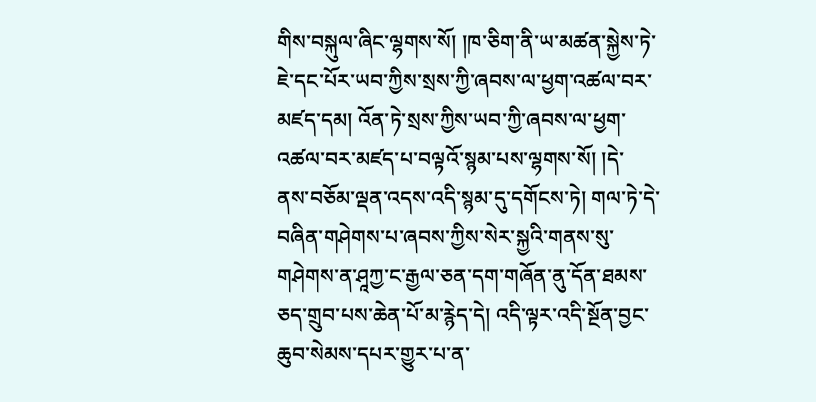གིས་བསྐུལ་ཞིང་ལྷགས་སོ། །ཁ་ཅིག་ནི་ཡ་མཚན་སྐྱེས་ཏེ་ཇེ་དང་པོར་ཡབ་ཀྱིས་སྲས་ཀྱི་ཞབས་ལ་ཕྱག་འཚལ་བར་མཛད་དམ། འོན་ཏེ་སྲས་ཀྱིས་ཡབ་ཀྱི་ཞབས་ལ་ཕྱག་འཚལ་བར་མཛད་པ་བལྟའོ་སྙམ་པས་ལྷགས་སོ། །དེ་
ནས་བཅོམ་ལྡན་འདས་འདི་སྙམ་དུ་དགོངས་ཏེ། གལ་ཏེ་དེ་བཞིན་གཤེགས་པ་ཞབས་ཀྱིས་སེར་སྐྱའི་གནས་སུ་གཤེགས་ན་ཤཱཀྱ་ང་རྒྱལ་ཅན་དག་གཞོན་ནུ་དོན་ཐམས་ཅད་གྲུབ་པས་ཆེན་པོ་མ་རྙེད་དེ། འདི་ལྟར་འདི་སྔོན་བྱང་ཆུབ་སེམས་དཔར་གྱུར་པ་ན་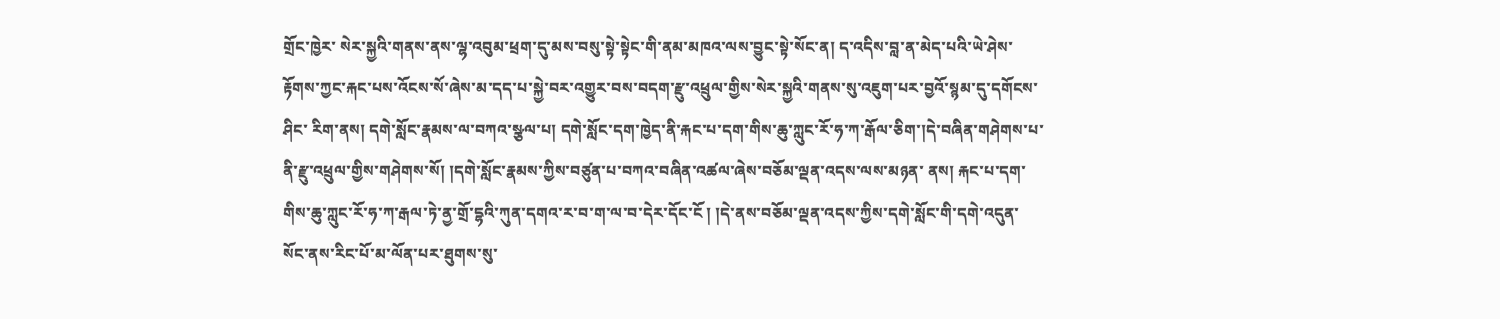གྲོང་ཁྱེར་ སེར་སྐྱའི་གནས་ནས་ལྷ་འབུམ་ཕྲག་དུ་མས་བསུ་སྟེ་སྟེང་གི་ནམ་མཁའ་ལས་བྱུང་སྟེ་སོང་ན། ད་འདིས་བླ་ན་མེད་པའི་ཡེ་ཤེས་རྟོགས་ཀྱང་རྐང་པས་འོངས་སོ་ཞེས་མ་དད་པ་སྐྱེ་བར་འགྱུར་བས་བདག་རྫུ་འཕྲུལ་གྱིས་སེར་སྐྱའི་གནས་སུ་འཇུག་པར་བྱའོ་སྙམ་དུ་དགོངས་ཤིང་ རིག་ནས། དགེ་སློང་རྣམས་ལ་བཀའ་སྩལ་པ། དགེ་སློང་དག་ཁྱེད་ནི་རྐང་པ་དག་གིས་ཆུ་ཀླུང་རོ་ཧ་ཀ་རྒོལ་ཅིག་།དེ་བཞིན་གཤེགས་པ་ནི་རྫུ་འཕྲུལ་གྱིས་གཤེགས་སོ། །དགེ་སློང་རྣམས་ཀྱིས་བཙུན་པ་བཀའ་བཞིན་འཚལ་ཞེས་བཅོམ་ལྡན་འདས་ལས་མཉན་ ནས། རྐང་པ་དག་གིས་ཆུ་ཀླུང་རོ་ཧ་ཀ་རྒལ་ཏེ་ནྱ་གྲོ་དྷའི་ཀུན་དགའ་ར་བ་ག་ལ་བ་དེར་དོང་ངོ ། །དེ་ནས་བཅོམ་ལྡན་འདས་ཀྱིས་དགེ་སློང་གི་དགེ་འདུན་སོང་ནས་རིང་པོ་མ་ལོན་པར་ཐུགས་སུ་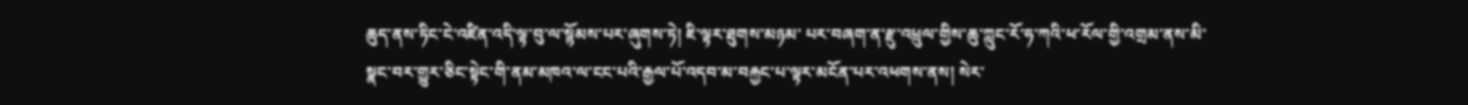ཆུད་ནས་ཏིང་ངེ་འཛིན་འདི་ལྟ་བུ་ལ་སྙོམས་པར་ཞུགས་ཏེ། ཇི་ལྟར་ཐུགས་མཉམ་ པར་བཞག་ན་རྫུ་འཕྲུལ་གྱིས་ཆུ་ཀླུང་རོ་ཧ་ཀའི་ཕ་རོལ་གྱི་འགྲམ་ནས་མི་སྣང་བར་གྱུར་ཅིང་སྟེང་གི་ནམ་མཁའ་ལ་ངང་པའི་རྒྱལ་པོ་འདབ་མ་བརྐྱང་པ་ལྟར་མངོན་པར་འཕགས་ནས། སེར་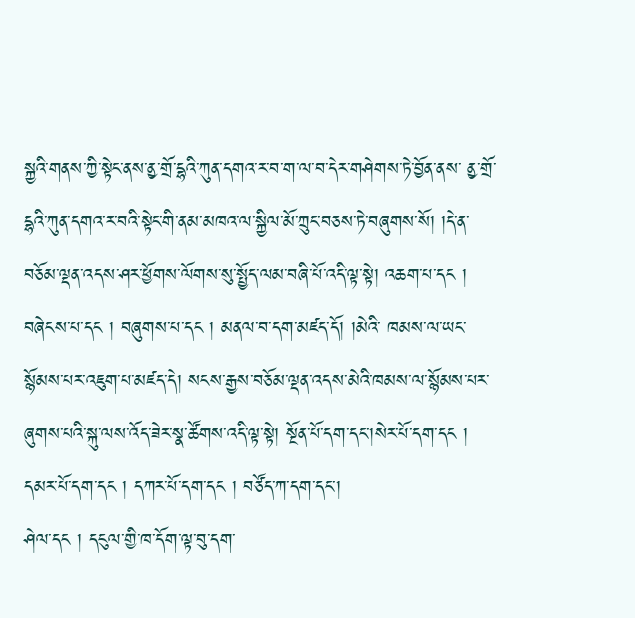སྐྱའི་གནས་ཀྱི་སྟེང་ནས་ནྱ་གྲོ་དྷའི་ཀུན་དགའ་ར་བ་ག་ལ་བ་དེར་གཤེགས་ཏེ་བྱོན་ནས་ ནྱ་གྲོ་དྷའི་ཀུན་དགའ་ར་བའི་སྟེང་གི་ནམ་མཁའ་ལ་སྐྱིལ་མོ་ཀྲུང་བཅས་ཏེ་བཞུགས་སོ། །དེ་ན་བཅོམ་ལྡན་འདས་ཤར་ཕྱོགས་ལོགས་སུ་སྤྱོད་ལམ་བཞི་པོ་འདི་ལྟ་སྟེ། འཆག་པ་དང ། བཞེངས་པ་དང ། བཞུགས་པ་དང ། མནལ་བ་དག་མཛད་དོ། །མེའི་ ཁམས་ལ་ཡང་སྙོམས་པར་འཇུག་པ་མཛད་དེ། སངས་རྒྱས་བཅོམ་ལྡན་འདས་མེའི་ཁམས་ལ་སྙོམས་པར་ཞུགས་པའི་སྐུ་ལས་འོད་ཟེར་སྣ་ཚོགས་འདི་ལྟ་སྟེ། སྔོན་པོ་དག་དང་།སེར་པོ་དག་དང ། དམར་པོ་དག་དང ། དཀར་པོ་དག་དང ། བཙོད་ཀ་དག་དང་།
ཤེལ་དང ། དངུལ་གྱི་ཁ་དོག་ལྟ་བུ་དག་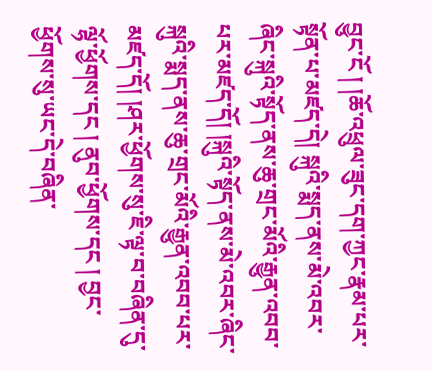བྱུང་ངོ ། །ཆོ་འཕྲུལ་ཟུང་དག་ཀྱང་རྣམ་པར་སྟོན་པ་མཛད་དེ། སྐུའི་སྨད་ནས་མེ་འབར་ཞིང་སྐུའི་སྟོད་ནས་ཆུ་གྲང་མོའི་རྒྱུན་འབབ་པར་མཛད་དོ། །སྐུའི་སྟོད་ནས་མེ་འབར་ཞིང་སྐུའི་སྨད་ནས་ཆུ་གྲང་མོའི་རྒྱུན་འབབ་པར་ མཛད་དོ། །ཤར་ཕྱོགས་སུ་ཇི་ལྟ་བ་བཞིན་དུ་ལྷོ་ཕྱོགས་དང ། ནུབ་ཕྱོགས་དང ། བྱང་ཕྱོགས་སུ་ཡང་དེ་བཞིན་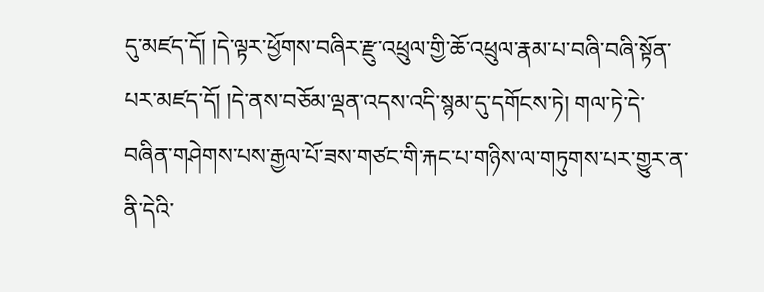དུ་མཛད་དོ། །དེ་ལྟར་ཕྱོགས་བཞིར་རྫུ་འཕྲུལ་གྱི་ཆོ་འཕྲུལ་རྣམ་པ་བཞི་བཞི་སྟོན་པར་མཛད་དོ། །དེ་ནས་བཅོམ་ལྡན་འདས་འདི་སྙམ་དུ་དགོངས་ཏེ། གལ་ཏེ་དེ་ བཞིན་གཤེགས་པས་རྒྱལ་པོ་ཟས་གཙང་གི་རྐང་པ་གཉིས་ལ་གཏུགས་པར་གྱུར་ན་ནི་དེའི་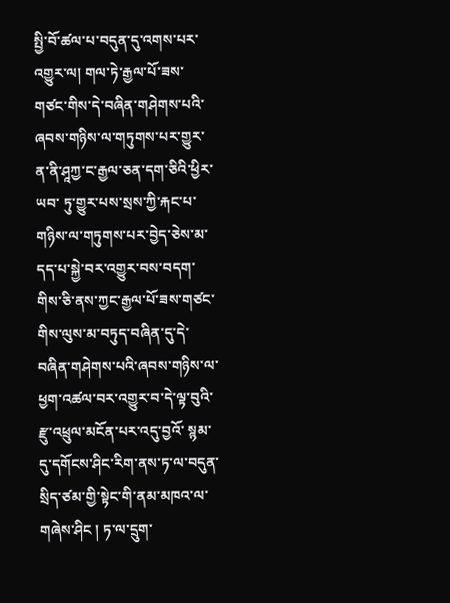སྤྱི་བོ་ཚལ་པ་བདུན་དུ་འགས་པར་འགྱུར་ལ། གལ་ཏེ་རྒྱལ་པོ་ཟས་གཙང་གིས་དེ་བཞིན་གཤེགས་པའི་ཞབས་གཉིས་ལ་གཏུགས་པར་གྱུར་ན་ནི་ཤཱཀྱ་ང་རྒྱལ་ཅན་དག་ཅིའི་ཕྱིར་ཡབ་ ཏུ་གྱུར་པས་སྲས་ཀྱི་རྐང་པ་གཉིས་ལ་གཏུགས་པར་བྱེད་ཅེས་མ་དད་པ་སྐྱེ་བར་འགྱུར་བས་བདག་གིས་ཅི་ནས་ཀྱང་རྒྱལ་པོ་ཟས་གཙང་གིས་ལུས་མ་བཏུད་བཞིན་དུ་དེ་བཞིན་གཤེགས་པའི་ཞབས་གཉིས་ལ་ཕྱག་འཚལ་བར་འགྱུར་བ་དེ་ལྟ་བུའི་རྫུ་འཕྲུལ་མངོན་པར་འདུ་བྱའོ་ སྙམ་དུ་དགོངས་ཤིང་རིག་ནས་ཏ་ལ་བདུན་སྲིད་ཙམ་གྱི་སྟེང་གི་ནམ་མཁའ་ལ་གཞེས་ཤིང ། ཏ་ལ་དྲུག་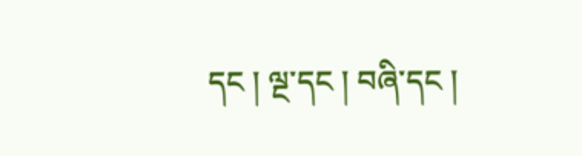དང ། ལྔ་དང ། བཞི་དང །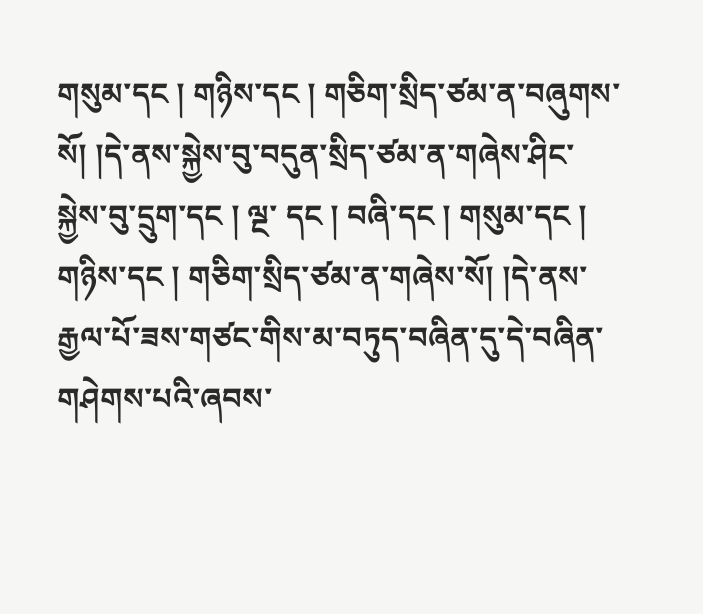གསུམ་དང ། གཉིས་དང ། གཅིག་སྲིད་ཙམ་ན་བཞུགས་སོ། །དེ་ནས་སྐྱེས་བུ་བདུན་སྲིད་ཙམ་ན་གཞེས་ཤིང་སྐྱེས་བུ་དྲུག་དང ། ལྔ་ དང ། བཞི་དང ། གསུམ་དང ། གཉིས་དང ། གཅིག་སྲིད་ཙམ་ན་གཞེས་སོ། །དེ་ནས་རྒྱལ་པོ་ཟས་གཙང་གིས་མ་བཏུད་བཞིན་དུ་དེ་བཞིན་གཤེགས་པའི་ཞབས་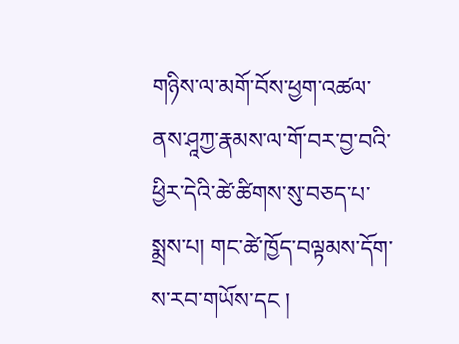གཉིས་ལ་མགོ་བོས་ཕྱག་འཚལ་ནས་ཤཱཀྱ་རྣམས་ལ་གོ་བར་བྱ་བའི་ཕྱིར་དེའི་ཚེ་ཚིགས་སུ་བཅད་པ་སྨྲས་པ། གང་ཚེ་ཁྱོད་བལྟམས་དོག་ས་རབ་གཡོས་དང །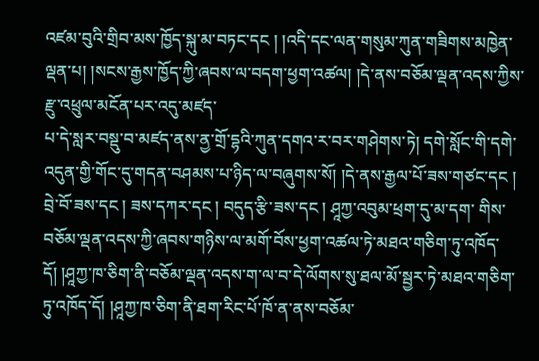འཛམ་བུའི་གྲིབ་མས་ཁྱོད་སྐུ་མ་བཏང་དང ། །འདི་དང་ལན་གསུམ་ཀུན་གཟིགས་མཁྱེན་ལྡན་པ། །སངས་རྒྱས་ཁྱོད་ཀྱི་ཞབས་ལ་བདག་ཕྱག་འཚལ། །དེ་ནས་བཅོམ་ལྡན་འདས་ཀྱིས་རྫུ་འཕྲུལ་མངོན་པར་འདུ་མཛད་
པ་དེ་སླར་བསྡུ་བ་མཛད་ནས་ནྱ་གྲོ་དྷའི་ཀུན་དགའ་ར་བར་གཤེགས་ཏེ། དགེ་སློང་གི་དགེ་འདུན་གྱི་གོང་དུ་གདན་བཤམས་པ་ཉིད་ལ་བཞུགས་སོ། །དེ་ནས་རྒྱལ་པོ་ཟས་གཙང་དང ། བྲེ་བོ་ཟས་དང ། ཟས་དཀར་དང ། བདུད་རྩི་ཟས་དང ། ཤཱཀྱ་འབུམ་ཕྲག་དུ་མ་དག་ གིས་བཅོམ་ལྡན་འདས་ཀྱི་ཞབས་གཉིས་ལ་མགོ་བོས་ཕྱག་འཚལ་ཏེ་མཐའ་གཅིག་ཏུ་འཁོད་དོ། །ཤཱཀྱ་ཁ་ཅིག་ནི་བཅོམ་ལྡན་འདས་ག་ལ་བ་དེ་ལོགས་སུ་ཐལ་མོ་སྦྱར་ཏེ་མཐའ་གཅིག་ཏུ་འཁོད་དོ། །ཤཱཀྱ་ཁ་ཅིག་ནི་ཐག་རིང་པོ་ཁོ་ན་ནས་བཅོམ་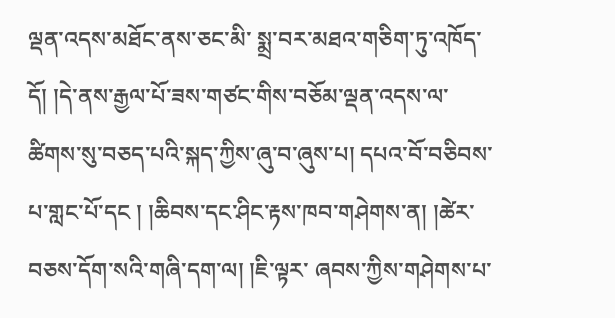ལྡན་འདས་མཐོང་ནས་ཅང་མི་ སྨྲ་བར་མཐའ་གཅིག་ཏུ་འཁོད་དོ། །དེ་ནས་རྒྱལ་པོ་ཟས་གཙང་གིས་བཅོམ་ལྡན་འདས་ལ་ཚིགས་སུ་བཅད་པའི་སྐད་ཀྱིས་ཞུ་བ་ཞུས་པ། དཔའ་བོ་བཅིབས་པ་གླང་པོ་དང ། །ཆིབས་དང་ཤིང་རྟས་ཁབ་གཤེགས་ན། །ཚེར་བཅས་དོག་སའི་གཞི་དག་ལ། །ཇི་ལྟར་ ཞབས་ཀྱིས་གཤེགས་པ་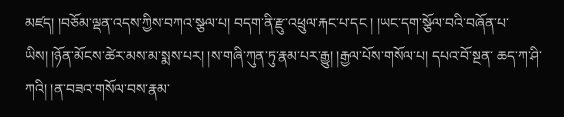མཛད། །བཅོམ་ལྡན་འདས་ཀྱིས་བཀའ་སྩལ་པ། བདག་ནི་རྫུ་འཕྲུལ་རྐང་པ་དང ། །ཡང་དག་སྩོལ་བའི་བཞོན་པ་ཡིས། །ཉོན་མོངས་ཚེར་མས་མ་སྨས་པར། །ས་གཞི་ཀུན་ཏུ་རྣམ་པར་རྒྱུ། །རྒྱལ་པོས་གསོལ་པ། དཔའ་བོ་སྔན་ ཆད་ཀ་ཤི་ཀའི། །ན་བཟའ་གསོལ་བས་རྣམ་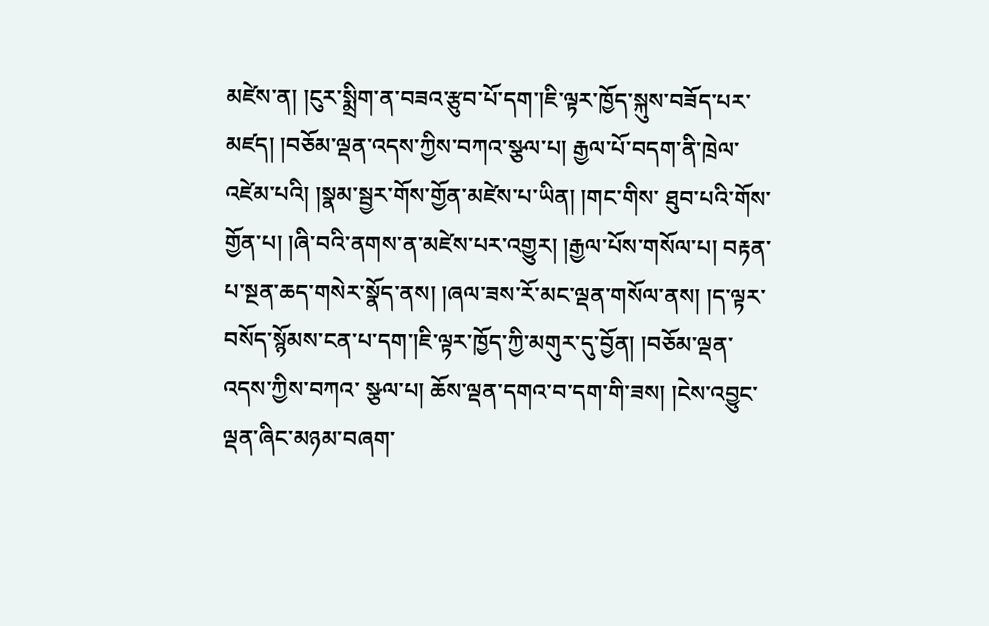མཛེས་ན། །ངུར་སྨྲིག་ན་བཟའ་རྩུབ་པོ་དག་།ཇི་ལྟར་ཁྱོད་སྐུས་བཟོད་པར་མཛད། །བཅོམ་ལྡན་འདས་ཀྱིས་བཀའ་སྩལ་པ། རྒྱལ་པོ་བདག་ནི་ཁྲེལ་འཛེམ་པའི། །སྣམ་སྦྱར་གོས་གྱོན་མཛེས་པ་ཡིན། །གང་གིས་ ཐུབ་པའི་གོས་གྱོན་པ། །ཞི་བའི་ནགས་ན་མཛེས་པར་འགྱུར། །རྒྱལ་པོས་གསོལ་པ། བརྟན་པ་སྔན་ཆད་གསེར་སྣོད་ནས། །ཞལ་ཟས་རོ་མང་ལྡན་གསོལ་ནས། །ད་ལྟར་བསོད་སྙོམས་ངན་པ་དག་།ཇི་ལྟར་ཁྱོད་ཀྱི་མགུར་དུ་བྱོན། །བཅོམ་ལྡན་འདས་ཀྱིས་བཀའ་ སྩལ་པ། ཆོས་ལྡན་དགའ་བ་དག་གི་ཟས། །ངེས་འབྱུང་ལྡན་ཞིང་མཉམ་བཞག་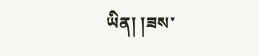ཡིན། །ཟས་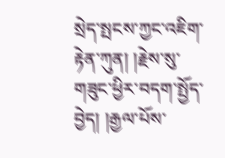སྲེད་སྤངས་ཀྱང་འཇིག་རྟེན་ཀུན། །རྗེས་སུ་གཟུང་ཕྱིར་བདག་སྤྱོད་བྱེད། །རྒྱལ་པོས་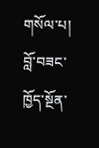གསོལ་པ། བློ་བཟང་ཁྱོད་སྔོན་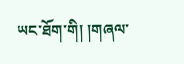ཡང་ཐོག་གི། །གཞལ་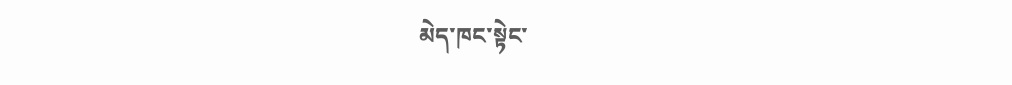མེད་ཁང་སྟེང་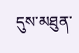དུས་མཐུན་